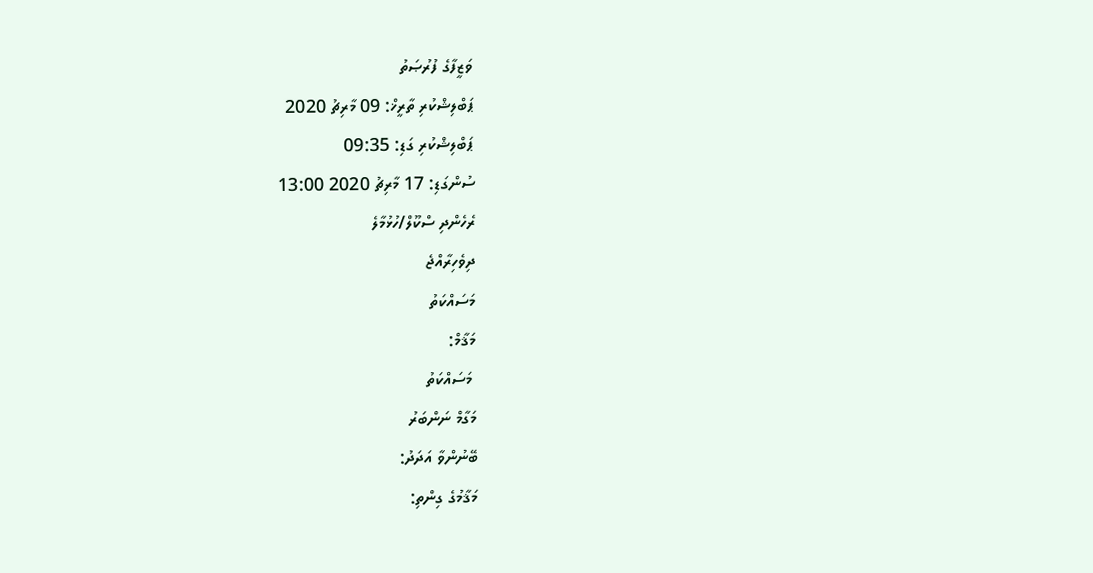ވަޒީފާގެ ފުރުޞަތު
ޕަބްލިޝްކުރި ތާރީޚް: 09 މާރިޗު 2020
ޕަބްލިޝްކުރި ގަޑި: 09:35
ސުންގަޑި: 17 މާރިޗު 2020 13:00
ރެހެންދި ސްކޫލް/ހުޅުމާލެ
ދިވެހިރާއްޖެ
މަސައްކަތު
މަޤާމް:
 މަސައްކަތު
މަގާމް ނަންބަރު
ބޭނުންވާ އަދަދު:
މަޤާމުގެ ގިންތި: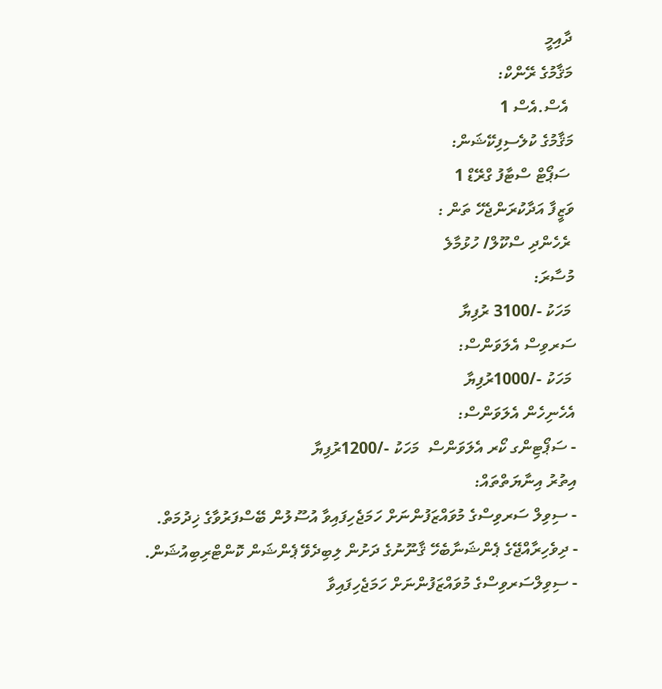ދާއިމީ
މަޤާމުގެ ރޭންކް:
 އެސް.އެސް 1
މަޤާމުގެ ކުލެސިފިކޭޝަން:
 ސަޕޯޓް ސްޓާފު ގްރޭޑް 1
ވަޒީފާ އަދާކުރަންޖެހޭ ތަން :
 ރެހެންދި ސްކޫލް/ ހުޅުމާލެ
މުސާރަ:
 މަހަކު -/3100 ރުފިޔާ
ސަރވިސް އެލަވަންސް:
 މަހަކު -/1000ރުފިޔާ
އެހެނިހެން އެލަވަންސް:
- ސަޕޯޓިންގ ކޯރ އެލަވަންސް  މަހަކު -/1200ރުފިޔާ
އިތުރު އިނާޔަތްތައް:
- ސިވިލް ސަރވިސްގެ މުވައްޒަފުންނަށް ހަމަޖެހިފައިވާ އުސޫލުން ބޭސްފަރުވާގެ ޚިދުމަތް.
- ދިވެހިރާއްޖޭގެ ޕެންޝަނާބެހޭ ޤާނޫނުގެ ދަށުން ލިބިދެވޭ ޕެންޝަން ކޮންޓްރިބިއުޝަން.
- ސިވިލްސަރވިސްގެ މުވައްޒަފުންނަށް ހަމަޖެހިފައިވާ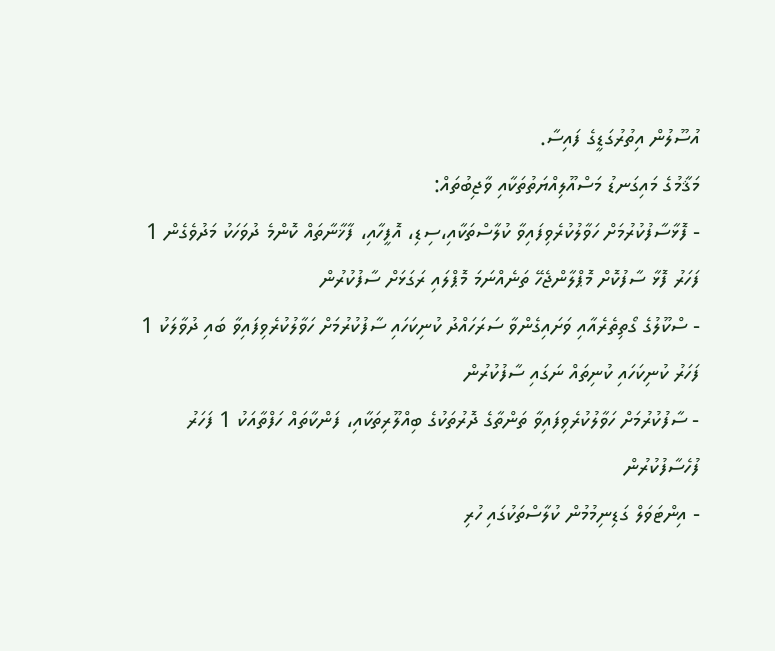އުސޫލުން އިތުރުގަޑީގެ ފައިސާ.
މަޤާމުގެ މައިގަނޑު މަސްއޫލިއްޔަތުތަކާއި ވާޖިބުތައް:
- ފޮޅާސާފުކުރުމަށް ހަވާލުކުރެވިފައިވާ ކުލާސްތަކާއި،ސިޑި، އޮފީހާއި، ފާޚާނާތައް ކޮންމެ ދުވަހަކު މަދުވެގެން 1 ފަހަރު ފޮޅާ ސާފުކޮށް މޮޕްލާންޖެހޭ ތަނެއްނަމަ މޮޕްލައި ރަގަޅަށް ސާފުކުރުން
- ސްކޫލުގެ ގޯތިތެރެއާއި ވަށައިގެންވާ ސަރަހައްދު ކުނިކަހައި ސާފުކުރުމަށް ހަވާލުކުރެވިފައިވާ ބައި ދުވާލަކު 1 ފަހަރު ކުނިކަހައި ކުނިތައް ނަގައި ސާފުކުރުން
- ސާފުކުރުމަށް ހަވާލުކުރެވިފައިވާ ތަންތާގެ ދޮރުތަކުގެ ބިއްލޫރިތަކާއި، ފަންކާތައް ހަފްތާއަކު 1 ފަހަރު ފުހެސާފުކުރުން
- އިންޓަވަލް ގަޑިނިމުމުން ކުލާސްތަކުގައި ހުރި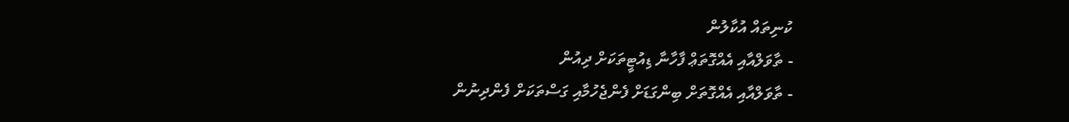ކުނިތައް އުކާލުން
- ތާވަލްއާއި އެއްގޮތަޢް ފާހާނާ ޑިއުޓީތަކަށް ދިއުން
- ތާވަލްއާއި އެއްގޮތަށް ބިންގަޑަށް ފެންޖެހުމާއި ގަސްތަކަށް ފެންދިނުން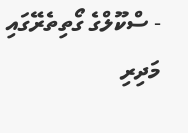- ސްކޫލްގެ ގޯތިތެރޭގައި މަދިރި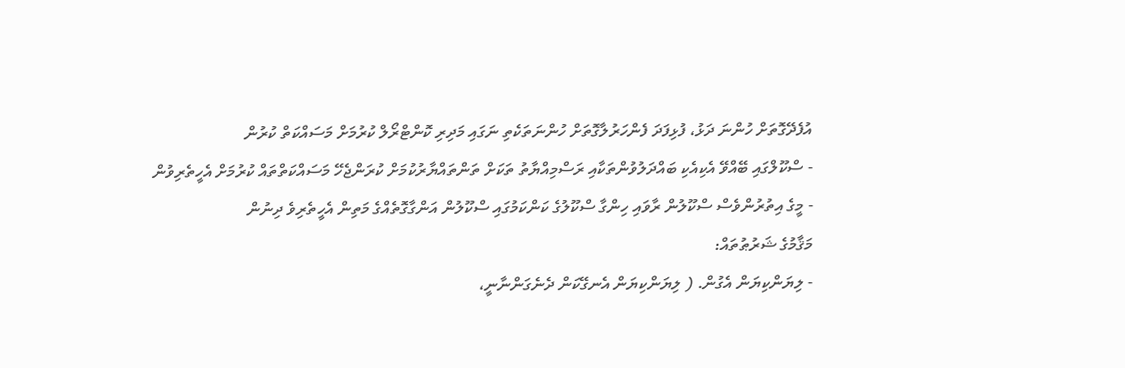އުފެދޭގޮތަށް ހުންނަ ދަޅު، ފުޅިފަދަ ފެންހަރުލާގޮތަށް ހުންނަތަކެތި ނަގައި މަދިރި ކޮންޓްރޯލް ކުރުމަށް މަސައްކަތް ކުރުން
- ސްކޫލްގައި ބޭއްވޭ އެކިއެކި ބައްދަލުވުންތަކާއި ރަސްމިއްޔާތު ތަކަށް ތަންތައްޔާރުކުމަށް ކުރަންޖެހޭ މަސައްކަތްތައް ކުރުމަށް އެހީތެރިވުން
- މީގެ އިތުރުންވެސް ސްކޫލުން ރާވައި ހިންގާ ސްކޫލުގެ ކަންކަމުގައި ސްކޫލުން އަންގާގޮތެއްގެ މަތިން އެހީތެރިވެ ދިނުން
މަޤާމުގެ ޝަރުޠުތައް:
- ލިޔަންކިޔަން އެގުން. ( ލިޔަންކިޔަން އެނގޭކަން ދެނެގަންނާނީ،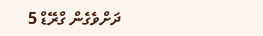ދަށްވެގެން ގްރޭޑް 5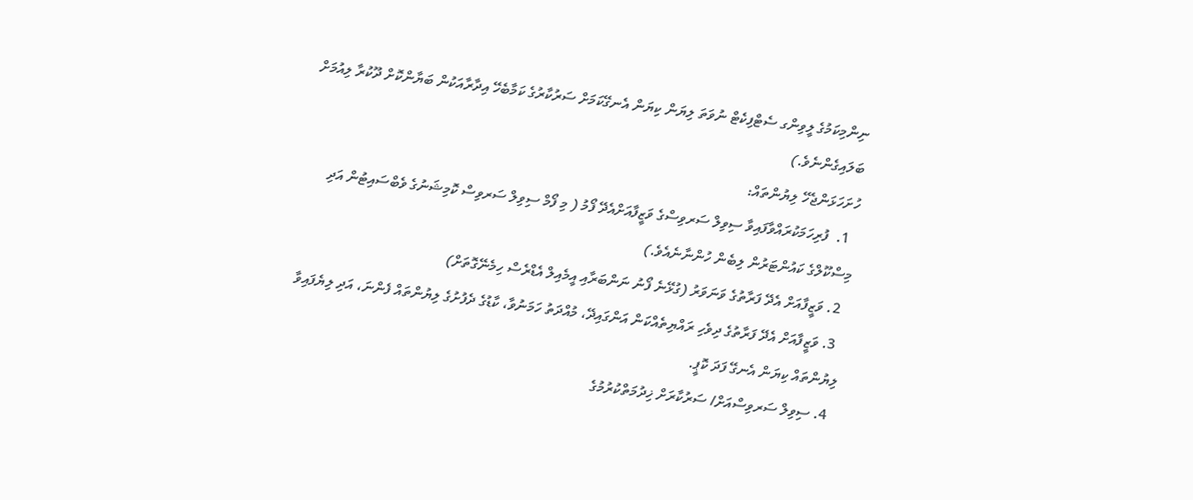ނިންމިކަމުގެ ލީވިންގ ސެޓްފިކެޓް ނުވަތަ ލިޔަން ކިޔަން އެނގޭކަމަށް ސަރުކާރުގެ ކަމާބެހޭ އިދާރާއަކުން ބަޔާންކޮށް ދޫކުރާ ލިއުމަށް ބަލައިގެންނެވެ.)
ހުށަހަޅަންޖެހޭ ލިޔުންތައް:
  1.  ފުރިހަމަކުރައްވާފައިވާ ސިވިލް ސަރވިސްގެ ވަޒީފާއަށްއެދޭ ފޯމު ( މި ފޯމް ސިވިލް ސަރވިސް ކޮމިޝަނުގެ ވެބްސައިޓުން އަދި މިސްކޫލްގެ ކައުންޓަރުން ލިބެން ހުންނާނެއެވެ.)
  2. ވަޒީފާއަށް އެދޭ ފަރާތުގެ ވަނަވަރު (ގުޅޭނެ ފޯނު ނަންބަރާއި އީމެއިލް އެޑްރެސް ހިމެނޭގޮތަށް)
  3. ވަޒީފާއަށް އެދޭ ފަރާތުގެ ދިވެހި ރައްޔިތެއްކަން އަންގައިދޭ، މުއްދަތު ހަމަނުވާ، ކާޑުގެ ދެފުށުގެ ލިޔުންތައް ފެންނަ، އަދި ލިޔެފައިވާ ލިޔުންތައް ކިޔަން އެނގޭ ފަދަ ކޮޕީ.
  4. ސިވިލް ސަރވިސްއަށް/ ސަރުކާރަށް ޚިދުމަތްކުރުމުގެ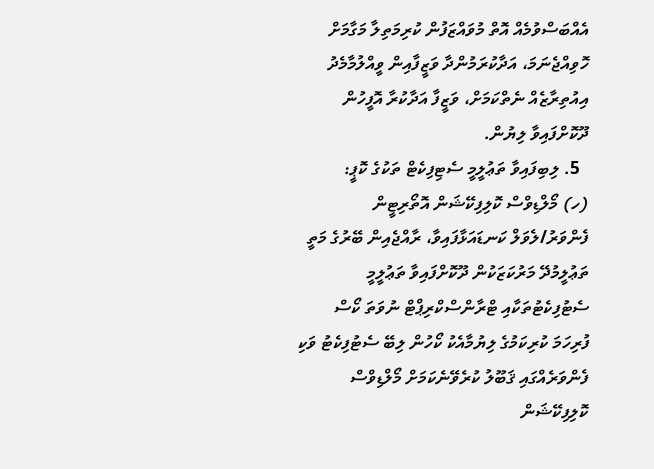އެއްބަސްވުމެއް އޮތް މުވައްޒަފުން ކުރިމަތިލާ މަގާމަށް ހޮވިއްޖެނަމަ، އަދާކުރަމުންދާ ވަޒީފާއިން ވީއްލުމާމެދު އިއުތިރާޒެއް ނެތްކަމަށް، ވަޒީފާ އަދާކުރާ އޮފީހުން ދޫކޮށްފައިވާ ލިޔުން.
  5. ލިބިފައިވާ ތަޢުލީމީ ސެޓިފިކެޓް ތަކުގެ ކޮޕީ:
(ހ) މޯލްޑިވްސް ކޮލިފިކޭޝަން އޮތޯރިޓީން ފެންވަރު/ލެވަލް ކަނޑައަޅާފައިވާ، ރާއްޖެއިން ބޭރުގެ މަތީ ތަޢުލީމުދޭ މަރުކަޒަކުން ދޫކޮށްފައިވާ ތަޢުލީމީ ސެޓުފިކެޓުތަކާއި ޓްރާންސްކްރިޕްޓް ނުވަތަ ކޯސް ފުރިހަމަ ކުރިކަމުގެ ލިޔުމާއެކު ކޯހުން ލިބޭ ސެޓުފިކެޓު ވަކި ފެންވަރެއްގައި ޤަބޫލު ކުރެވޭނެކަމަށް މޯލްޑިވްސް ކޮލިފިކޭޝަން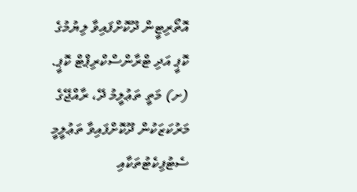އޮތޯރިޓީން ދޫކޮށްފައިވާ ލިޔުމުގެ ކޮޕީ އަދި ޓްރާންސްކްރިޕްޓް ކޮޕީ.
(ށ) މަތީ ތަޢުލީމު ދޭ، ރާއްޖޭގެ މަރުކަޒަކުން ދޫކޮށްފައިވާ ތަޢުލީމީ ސެޓުފިކެޓުތަކާއި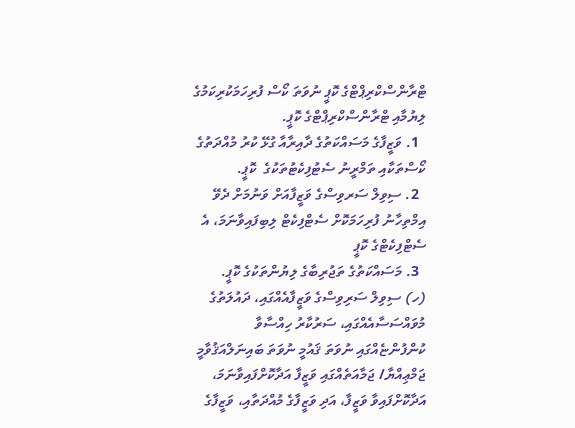ޓްރާންސްކްރިޕްޓްގެ ކޮޕީ ނުވަތަ ކޯސް ފުރިހަމަކުރިކަމުގެ ލިޔުމާއި ޓްރާންސްކްރިޕްޓްގެ ކޮޕީ.
  1. ވަޒީފާގެ މަސައްކަތުގެ ދާއިރާއާ ގުޅޭ ކުރު މުއްދަތުގެ ކޯސްތަކާއި ތަމްރީނު ސެޓުފިކެޓުތަކުގެ  ކޮޕީ.
  2. ސިވިލް ސަރވިސްގެ ވަޒީފާއަށް ވަނުމަށް ދެވޭ އިމްތިހާނު ފުރިހަމަކޮށް ސެޓްފިކެޓް ލިބިފައިވާނަމަ، އެ ސެޓްފިކެޓްގެ ކޮޕީ
  3. މަސައްކަތުގެ ތަޖުރިބާގެ ލިޔުންތަކުގެ ކޮޕީ.
(ހ) ސިވިލް ސަރިވިސްގެ ވަޒީފާއެއްގައި، ދައުލަތުގެ މުވައްސަސާއެއްގައި، ސަރުކާރު ހިއްސާވާ ކުންފުންޏެއްގައި ނުވަތަ ޤައުމީ ނުވަތަ ބައިނަލްއަޤުވާމީ ޖަމްޢިއްޔާ/ ޖަމާއަތެއްގައި ވަޒީފާ އަދާކޮށްފައިވާނަމަ، އަދާކޮށްފައިވާ ވަޒީފާ، އަދި ވަޒީފާގެ މުއްދަތާއި، ވަޒީފާގެ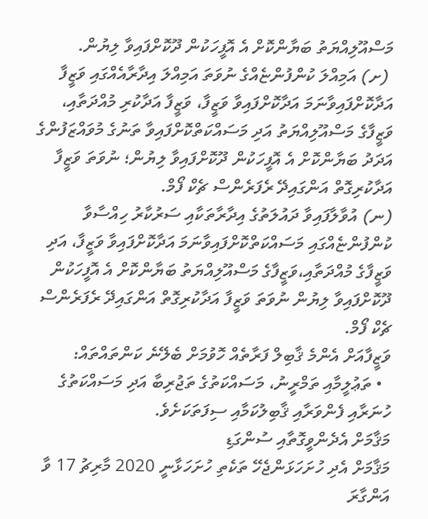މަސްއޫލިއްޔަތު ބަޔާންކޮށް އެ އޮފީހަކުން ދޫކޮށްފައިވާ ލިޔުން.
 (ށ) އަމިއްލަ ކުންފުންޏެއްގެ ނުވަތަ އަމިއްލަ އިދާރާއެއްގައި ވަޒީފާ އަދާކޮށްފައިވާނަމަ އަދާކޮށްފައިވާ ވަޒީފާ، ވަޒީފާ އަދާކުރި މުއްދަތާއި، ވަޒީފާގެ މަސްއޫލިއްޔަތު އަދި މަސައްކަތްކޮށްފައިވާ ތަނުގެ މުވައްޒަފުންގެ އަދަދު ބަޔާންކޮށް އެ އޮފީހަކުން ދޫކޮށްފައިވާ ލިޔުން؛ ނުވަތަ ވަޒީފާ އަދާކުރިގޮތް އަންގައިދޭ ރެފަރެންސް ޗެކް ފޯމް.
(ނ) އުވާލާފައިވާ ދައުލަތުގެ އިދާރާތަކާއި ސަރުކާރު ހިއްސާވާ ކުންފުންޏެއްގައި މަސައްކަތްކޮށްފައިވާނަމަ އަދާކޮށްފައިވާ ވަޒީފާ، އަދި ވަޒީފާގެ މުއްދަތާއި،ވަޒީފާގެ މަސްއޫލިއްޔަތު ބަޔާންކޮށް އެ އޮފީހަކުން ދޫކޮށްފައިވާ ލިޔުން ނުވަތަ ވަޒީފާ އަދާކުރިގޮތް އަންގައިދޭ ރެފަރެންސް ޗެކް ފޯމް.
ވަޒީފާއަށް އެންމެ ޤާބިލް ފަރާތެއް ހޮވުމަށް ބެލޭނެ ކަންތައްތައް:
  • ތަޢުލީމާއި ތަމްރީނު، މަސައްކަތުގެ ތަޖުރިބާ އަދި މަސައްކަތުގެ ހުނަރާއި ފެންވަރާއި ޤާބިލުކަމާއި ސިފަތަކަށެވެ.
މަޤާމަށް އެދެންވީގޮތާއި ސުންގަޑި
މަޤާމަށް އެދި ހުށަހަޅަންޖެހޭ ތަކެތި ހުށަހަޅާނީ 2020 މާރިޗު 17 ވާ އަންގާރަ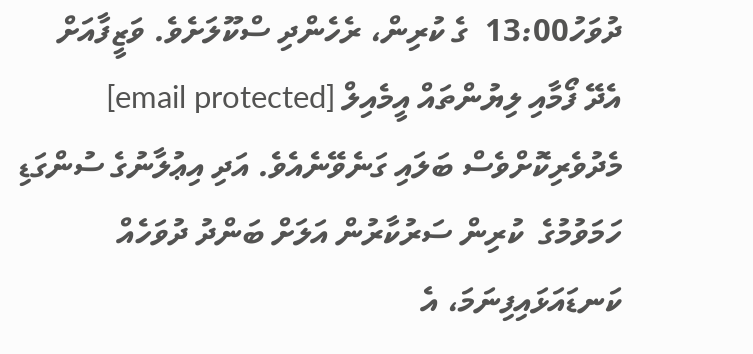ދުވަހު13:00  ގެ ކުރިން، ރެހެންދި ސްކޫލަށެވެ. ވަޒީފާއަށް އެދޭ ފޯމާއި ލިޔުންތައް އީމެއިލް [email protected] މެދުވެރިކޮށްވެސް ބަލައި ގަނެވޭނެއެވެ. އަދި އިޢުލާނުގެ ސުންގަޑި ހަމަވުމުގެ  ކުރިން ސަރުކާރުން އަލަށް ބަންދު ދުވަހެއް ކަނޑައަޅައިފިނަމަ، އެ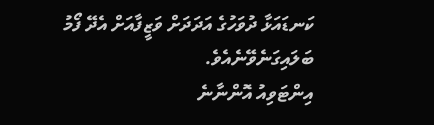ކަނޑައަޅާ ދުވަހުގެ އަދަދަށް ވަޒީފާއަށް އެދޭ ފޯމު ބަލައިގަނެވޭނެއެވެ.
އިންޓަވިއު އޮންނާނެ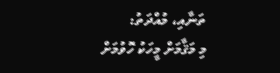ތަނާއި، މުއްދަތު:
މި މަޤާމަށް މީހަކު ހޮވުމަށް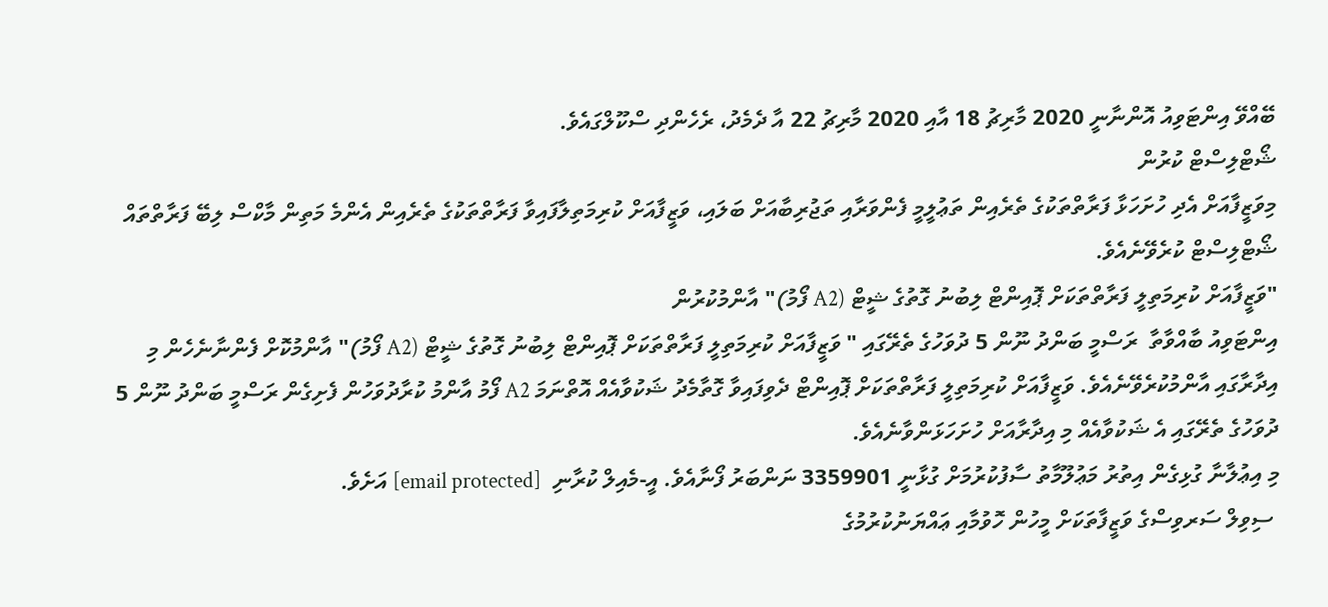ބޭއްވޭ އިންޓަވިއު އޮންނާނީ 2020 މާރިޗު 18 އާއި 2020 މާރިޗު 22 އާ ދެމެދު، ރެހެންދި ސްކޫލްގައެވެ.
ޝޯޓްލިސްޓް ކުރުން
މިވަޒީފާއަށް އެދި ހުށަހަޅާ ފަރާތްތަކުގެ ތެރެއިން ތަޢުލީމީ ފެންވަރާއި ތަޖުރިބާއަށް ބަލައި، ވަޒީފާއަށް ކުރިމަތިލާފައިވާ ފަރާތްތަކުގެ ތެރެއިން އެންމެ މަތިން މާކްސް ލިބޭ ފަރާތްތައް ޝޯޓްލިސްޓް ކުރެވޭނެއެވެ.
"ވަޒީފާއަށް ކުރިމަތިލީ ފަރާތްތަކަށް ޕޮއިންޓް ލިބުނު ގޮތުގެ ޝީޓް (A2 ފޯމު)" އާންމުކުރުން
އިންޓަވިއު ބާއްވާތާ  ރަސްމީ ބަންދު ނޫން 5 ދުވަހުގެ ތެރޭގައި " ވަޒީފާއަށް ކުރިމަތިލީ ފަރާތްތަކަށް ޕޮއިންޓް ލިބުނު ގޮތުގެ ޝީޓް (A2 ފޯމު)" އާންމުކޮށް ފެންނާނެހެން މި އިދާރާގައި އާންމުކުރެވޭނެއެވެ. ވަޒީފާއަށް ކުރިމަތިލީ ފަރާތްތަކަށް ޕޮއިންޓް ދެވިފައިވާ ގޮތާމެދު ޝަކުވާއެއް އޮތްނަމަ A2 ފޯމު އާންމު ކުރާދުވަހުން ފެށިގެން ރަސްމީ ބަންދު ނޫން 5 ދުވަހުގެ ތެރޭގައި އެ ޝަކުވާއެއް މި އިދާރާއަށް ހުށަހަޅަންވާނެއެވެ.
މި އިޢުލާނާ ގުޅިގެން އިތުރު މަޢުލޫމާތު ސާފުކުރުމަށް ގުޅާނީ 3359901 ނަންބަރު ފޯނާއެވެ. އީ-މެއިލް ކުރާނި  [email protected] އަށެވެ.
 ސިވިލް ސަރވިސްގެ ވަޒީފާތަކަށް މީހުން ހޮވުމާއި ޢައްޔަނުކުރުމުގެ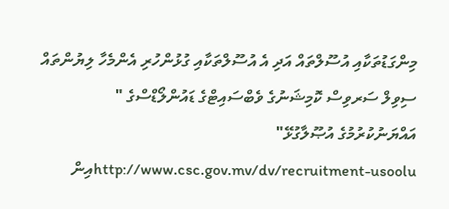މިންގަޑުތަކާއި އުސޫލްތައް އަދި އެ އުސޫލްތަކާއި ގުޅުންހުރި އެންމެހާ ލިޔުންތައް ސިވިލް ސަރވިސް ކޮމިޝަނުގެ ވެބްސައިޓްގެ ޑައުންލޯޑްސްގެ " އައްޔަނުކުރުމުގެ އުޞޫލާގުޅޭ" http://www.csc.gov.mv/dv/recruitment-usooluއިން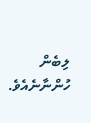ލިބެން ހުންނާނެއެވެ.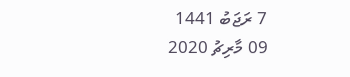7 ރަޖަބު 1441
09 މާރިޗު 2020